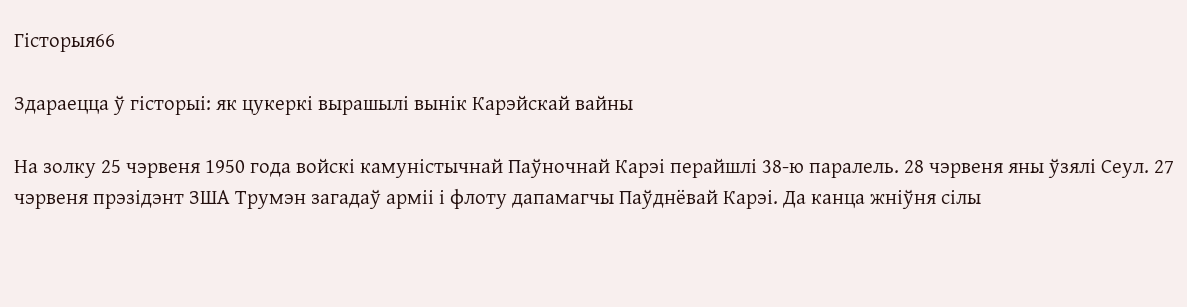Гісторыя66

Здараецца ў гісторыі: як цукеркі вырашылі вынік Карэйскай вайны

На золку 25 чэрвеня 1950 года войскі камуністычнай Паўночнай Карэі перайшлі 38-ю паралель. 28 чэрвеня яны ўзялі Сеул. 27 чэрвеня прэзідэнт ЗША Трумэн загадаў арміі і флоту дапамагчы Паўднёвай Карэі. Да канца жніўня сілы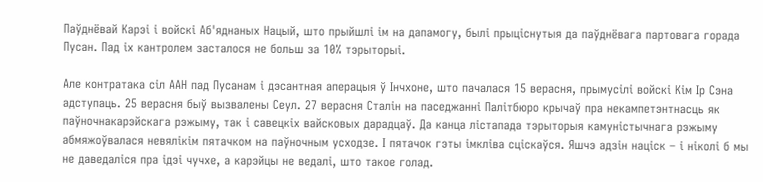Паўднёвай Карэі і войскі Аб'яднаных Нацый, што прыйшлі ім на дапамогу, былі прыціснутыя да паўднёвага партовага горада Пусан. Пад іх кантролем засталося не больш за 10% тэрыторыі.

Але контратака сіл ААН пад Пусанам і дэсантная аперацыя ў Інчхоне, што пачалася 15 верасня, прымусілі войскі Кім Ір Сэна адступаць. 25 верасня быў вызвалены Сеул. 27 верасня Сталін на паседжанні Палітбюро крычаў пра некампетэнтнасць як паўночнакарэйскага рэжыму, так і савецкіх вайсковых дарадцаў. Да канца лістапада тэрыторыя камуністычнага рэжыму абмяжоўвалася невялікім пятачком на паўночным усходзе. І пятачок гэты імкліва сціскаўся. Яшчэ адзін націск – і ніколі б мы не даведаліся пра ідэі чучхе, а карэйцы не ведалі, што такое голад.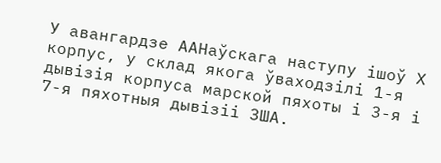У авангардзе ААНаўскага наступу ішоў Х корпус, у склад якога ўваходзілі 1-я дывізія корпуса марской пяхоты і 3-я і 7-я пяхотныя дывізіі ЗША.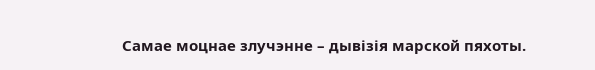Самае моцнае злучэнне – дывізія марской пяхоты.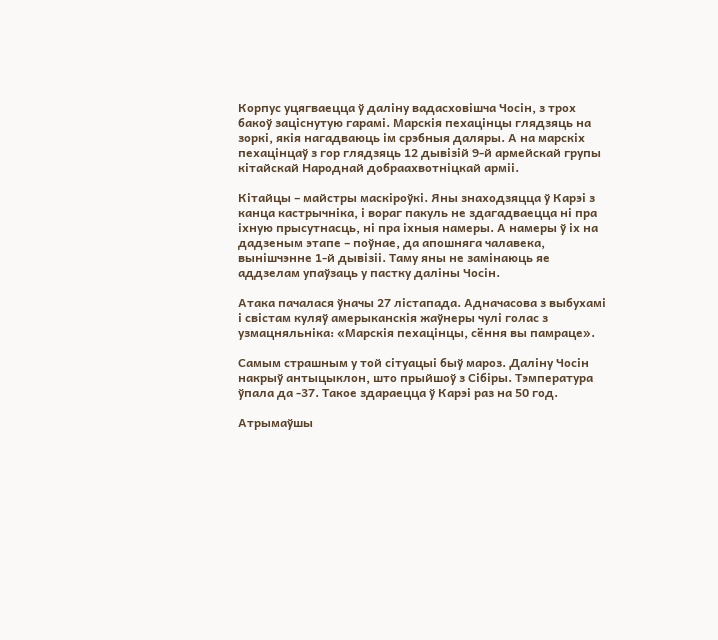Корпус уцягваецца ў даліну вадасховішча Чосін, з трох бакоў заціснутую гарамі. Марскія пехацінцы глядзяць на зоркі, якія нагадваюць ім срэбныя даляры. А на марскіх пехацінцаў з гор глядзяць 12 дывізій 9-й армейскай групы кітайскай Народнай добраахвотніцкай арміі.

Кітайцы – майстры маскіроўкі. Яны знаходзяцца ў Карэі з канца кастрычніка, і вораг пакуль не здагадваецца ні пра іхную прысутнасць, ні пра іхныя намеры. А намеры ў іх на дадзеным этапе – поўнае, да апошняга чалавека, вынішчэнне 1-й дывізіі. Таму яны не замінаюць яе аддзелам упаўзаць у пастку даліны Чосін.

Атака пачалася ўначы 27 лістапада. Адначасова з выбухамі і свістам куляў амерыканскія жаўнеры чулі голас з узмацняльніка: «Марскія пехацінцы, сёння вы памраце».

Самым страшным у той сітуацыі быў мароз. Даліну Чосін накрыў антыцыклон, што прыйшоў з Сібіры. Тэмпература ўпала да -37. Такое здараецца ў Карэі раз на 50 год.

Атрымаўшы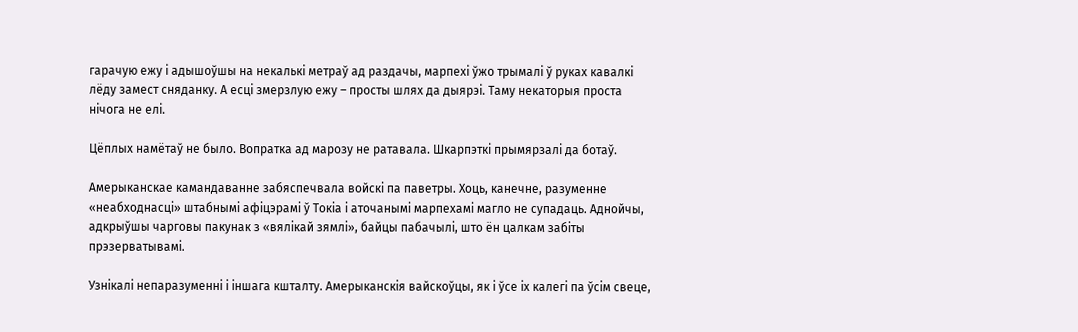гарачую ежу і адышоўшы на некалькі метраў ад раздачы, марпехі ўжо трымалі ў руках кавалкі лёду замест сняданку. А есці змерзлую ежу – просты шлях да дыярэі. Таму некаторыя проста нічога не елі.

Цёплых намётаў не было. Вопратка ад марозу не ратавала. Шкарпэткі прымярзалі да ботаў.

Амерыканскае камандаванне забяспечвала войскі па паветры. Хоць, канечне, разуменне «неабходнасці» штабнымі афіцэрамі ў Токіа і аточанымі марпехамі магло не супадаць. Аднойчы, адкрыўшы чарговы пакунак з «вялікай зямлі», байцы пабачылі, што ён цалкам забіты прэзерватывамі.

Узнікалі непаразуменні і іншага кшталту. Амерыканскія вайскоўцы, як і ўсе іх калегі па ўсім свеце,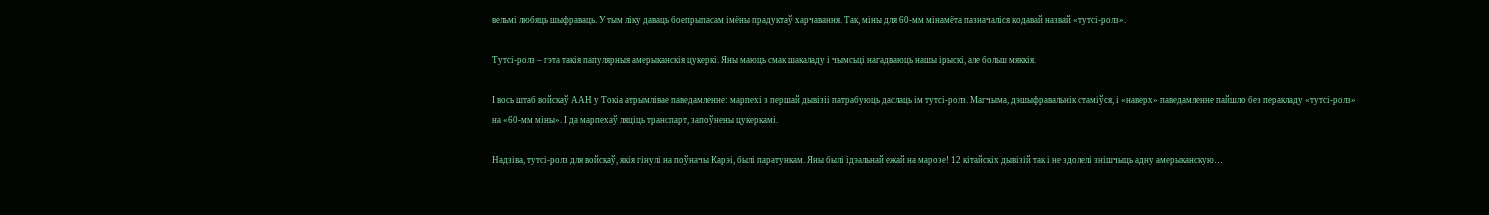вельмі любяць шыфраваць. У тым ліку даваць боепрыпасам імёны прадуктаў харчавання. Так, міны для 60-мм мінамёта пазначаліся кодавай назвай «тутсі-ролз».

Тутсі-ролз – гэта такія папулярныя амерыканскія цукеркі. Яны маюць смак шакаладу і чымсьці нагадваюць нашы ірыскі, але больш мяккія.

І вось штаб войскаў ААН у Токіа атрымлівае паведамленне: марпехі з першай дывізіі патрабуюць даслаць ім тутсі-ролз. Магчыма, дэшыфравальнік стаміўся, і «наверх» паведамленне пайшло без перакладу «тутсі-ролз» на «60-мм міны». І да марпехаў ляціць транспарт, запоўнены цукеркамі.

Надзіва, тутсі-ролз для войскаў, якія гінулі на поўначы Карэі, былі паратункам. Яны былі ідэальнай ежай на марозе! 12 кітайскіх дывізій так і не здолелі знішчыць адну амерыканскую…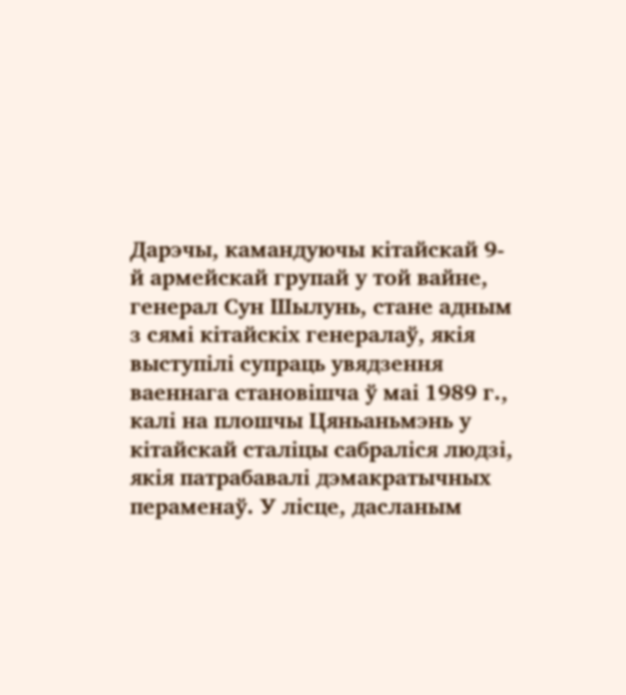Дарэчы, камандуючы кітайскай 9-й армейскай групай у той вайне, генерал Сун Шылунь, стане адным з сямі кітайскіх генералаў, якія выступілі супраць увядзення ваеннага становішча ў маі 1989 г., калі на плошчы Цяньаньмэнь у кітайскай сталіцы сабраліся людзі, якія патрабавалі дэмакратычных пераменаў. У лісце, дасланым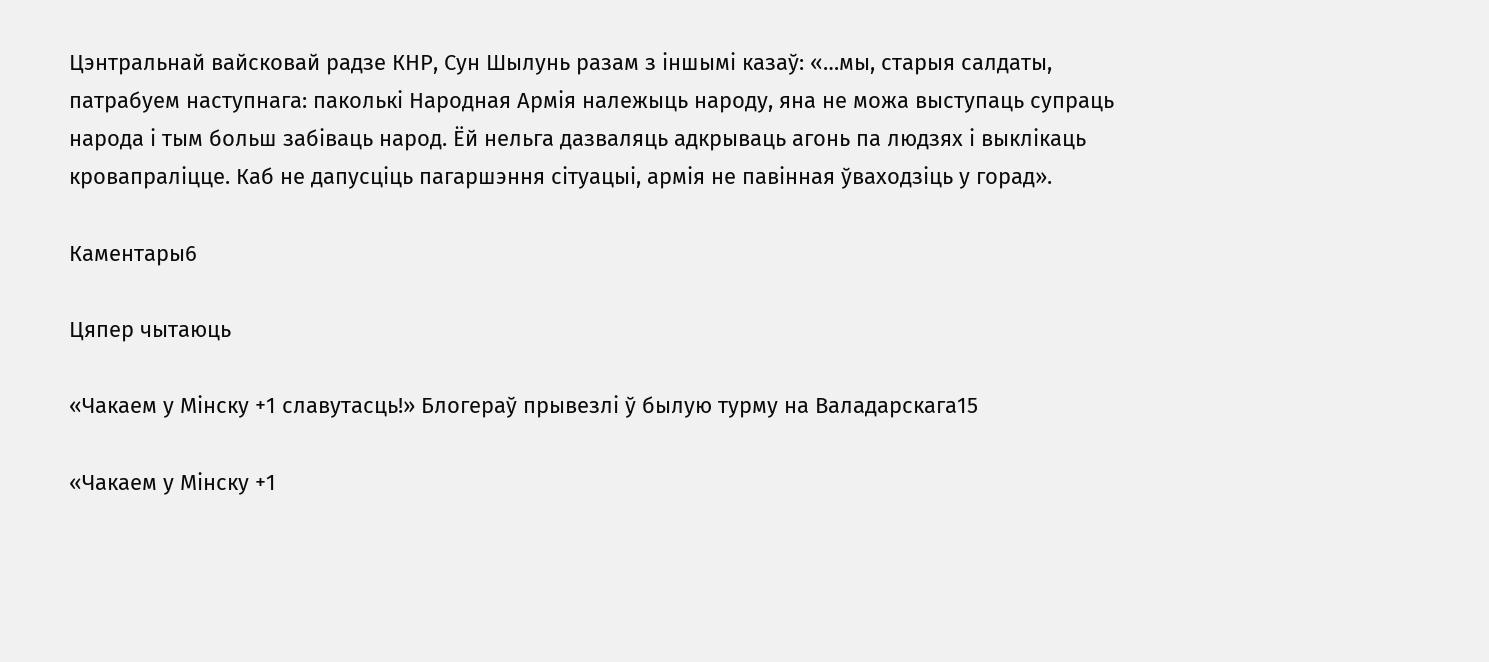Цэнтральнай вайсковай радзе КНР, Сун Шылунь разам з іншымі казаў: «…мы, старыя салдаты, патрабуем наступнага: паколькі Народная Армія належыць народу, яна не можа выступаць супраць народа і тым больш забіваць народ. Ёй нельга дазваляць адкрываць агонь па людзях і выклікаць кровапраліцце. Каб не дапусціць пагаршэння сітуацыі, армія не павінная ўваходзіць у горад».

Каментары6

Цяпер чытаюць

«Чакаем у Мінску +1 славутасць!» Блогераў прывезлі ў былую турму на Валадарскага15

«Чакаем у Мінску +1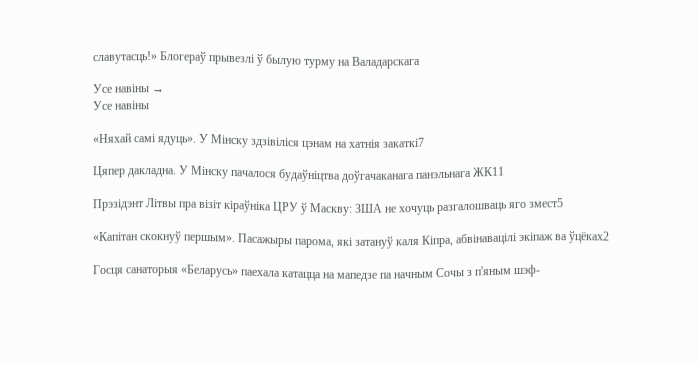славутасць!» Блогераў прывезлі ў былую турму на Валадарскага

Усе навіны →
Усе навіны

«Няхай самі ядуць». У Мінску здзівіліся цэнам на хатнія закаткі7

Цяпер дакладна. У Мінску пачалося будаўніцтва доўгачаканага панэльнага ЖК11

Прэзідэнт Літвы пра візіт кіраўніка ЦРУ ў Маскву: ЗША не хочуць разгалошваць яго змест5

«Капітан скокнуў першым». Пасажыры парома, які затануў каля Кіпра, абвінавацілі экіпаж ва ўцёках2

Госця санаторыя «Беларусь» паехала катацца на мапедзе па начным Сочы з п'яным шэф-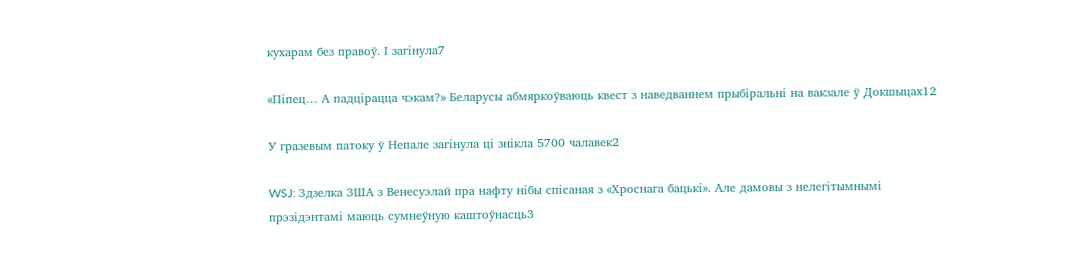кухарам без правоў. І загінула7

«Піпец… А падцірацца чэкам?» Беларусы абмяркоўваюць квест з наведваннем прыбіральні на вакзале ў Докшыцах12

У гразевым патоку ў Непале загінула ці знікла 5700 чалавек2

WSJ: Здзелка ЗША з Венесуэлай пра нафту нібы спісаная з «Хроснага бацькі». Але дамовы з нелегітымнымі прэзідэнтамі маюць сумнеўную каштоўнасць3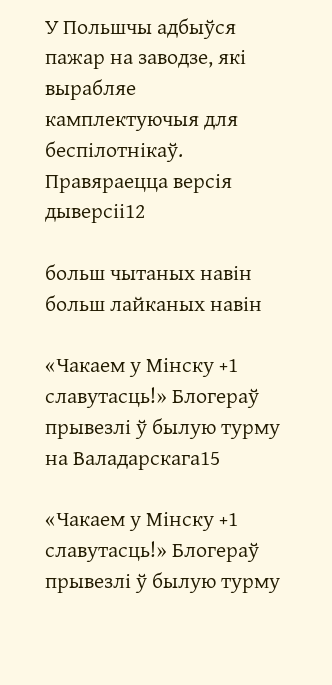У Польшчы адбыўся пажар на заводзе, які вырабляе камплектуючыя для беспілотнікаў. Правяраецца версія дыверсіі12

больш чытаных навін
больш лайканых навін

«Чакаем у Мінску +1 славутасць!» Блогераў прывезлі ў былую турму на Валадарскага15

«Чакаем у Мінску +1 славутасць!» Блогераў прывезлі ў былую турму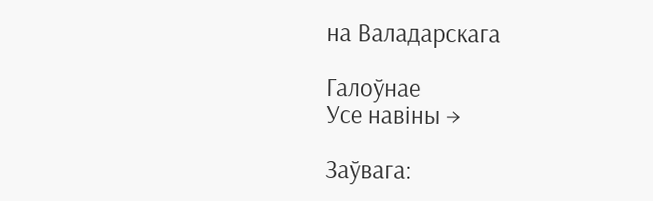на Валадарскага

Галоўнае
Усе навіны →

Заўвага: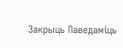Закрыць Паведаміць